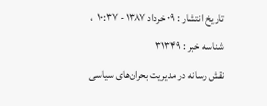تاریخ انتشار : ۰۹ خرداد ۱۳۸۷ - ۱۰:۳۷  ،
شناسه خبر : ۳۱۳۴۹
نقش رسانه در مدیریت بحران‌های سیاسی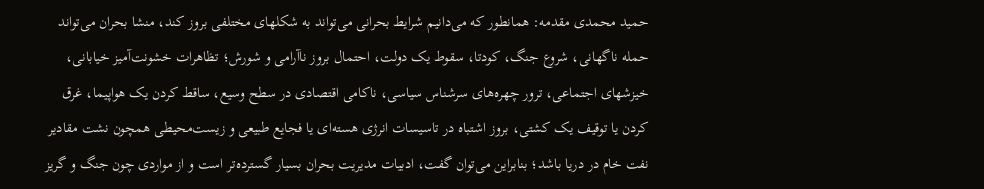حمید محمدی مقدمه‌: همانطور که می‌دانیم شرایط بحرانی می‌تواند به شکلهای مختلفی بروز کند، منشا بحران می‌تواند حمله ناگهانی، شروع جنگ، کودتا، سقوط یک دولت، احتمال بروز ناآرامی و شورش؛ تظاهرات خشونت‌آمیز خیابانی، خیزشهای اجتماعی، ترور چهره‌های سرشناس سیاسی، ناکامی اقتصادی در سطح وسیع، ساقط کردن یک هواپیما، غرق کردن یا توقیف یک کشتی، بروز اشتباه در تاسیسات انرژی هسته‌ای یا فجایع طبیعی و زیست‌محیطی همچون نشت مقادیر نفت خام در دریا باشد؛ بنابراین می‌توان گفت، ادبیات مدیریت بحران بسیار گسترده‌تر است و از مواردی چون جنگ و گریز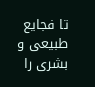تا فجایع طبیعی و بشری را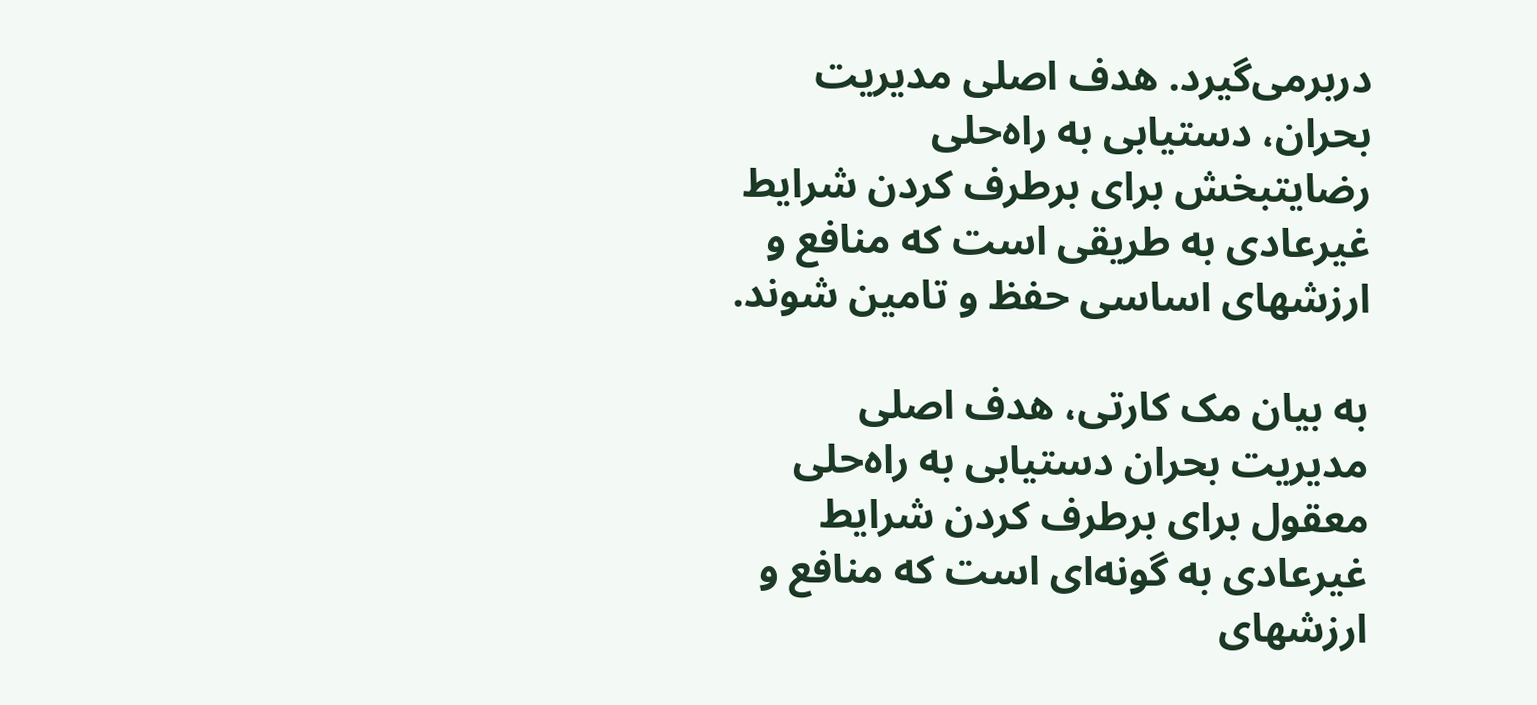دربرمی‌گیرد. هدف اصلی مدیریت بحران، دستیابی به راه‌حلی رضایتبخش برای برطرف کردن شرایط غیرعادی به طریقی است که منافع و ارزشهای اساسی حفظ و تامین شوند.

به بیان مک کارتی، هدف اصلی مدیریت بحران دستیابی به راه‌حلی معقول برای برطرف کردن شرایط غیرعادی به گونه‌ای است که منافع و ارزشهای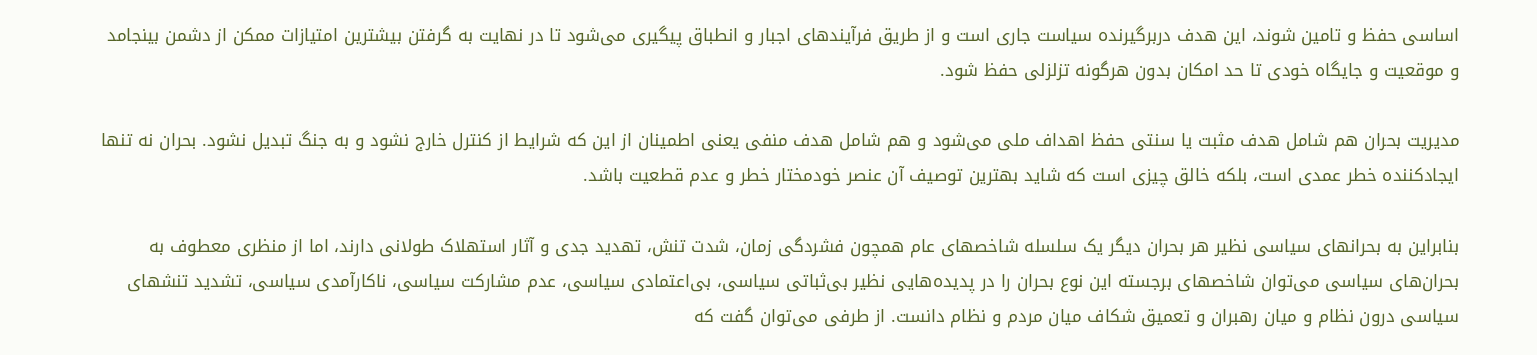اساسی حفظ و تامین شوند، این هدف دربرگیرنده سیاست جاری است و از طریق فرآیندهای اجبار و انطباق پیگیری می‌شود تا در نهایت به گرفتن بیشترین امتیازات ممکن از دشمن بینجامد و موقعیت و جایگاه خودی تا حد امکان بدون هرگونه تزلزلی حفظ شود.

مدیریت بحران هم شامل هدف مثبت یا سنتی حفظ اهداف ملی می‌شود و هم شامل هدف منفی یعنی اطمینان از این که شرایط از کنترل خارج نشود و به جنگ تبدیل نشود. بحران نه تنها ایجادکننده خطر عمدی است، بلکه خالق چیزی است که شاید بهترین توصیف آن عنصر خودمختار خطر و عدم قطعیت باشد.

بنابراین به بحرانهای سیاسی نظیر هر بحران دیگر یک سلسله شاخصهای عام همچون فشردگی زمان، شدت تنش، تهدید جدی و آثار استهلاک طولانی دارند، اما از منظری معطوف به بحران‌های سیاسی می‌توان شاخصهای برجسته این نوع بحران را در پدیده‌هایی نظیر بی‌ثباتی سیاسی، بی‌اعتمادی سیاسی، عدم مشارکت سیاسی، ناکارآمدی سیاسی، تشدید تنشهای سیاسی درون نظام و میان رهبران و تعمیق شکاف میان مردم و نظام دانست. از طرفی می‌توان گفت که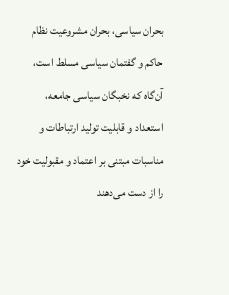بحران سیاسی، بحران مشروعیت نظام حاکم و گفتمان سیاسی مسلط است، آن‌گاه که نخبگان سیاسی جامعه، استعداد و قابلیت تولید ارتباطات و مناسبات مبتنی بر اعتماد و مقبولیت خود را از دست می‌دهند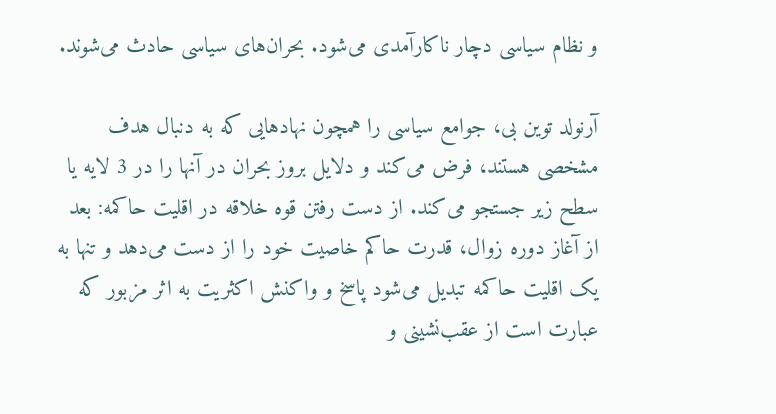و نظام سیاسی دچار ناکارآمدی می‌شود. بحران‌های سیاسی حادث می‌شوند.

آرنولد توین بی، جوامع سیاسی را همچون نهادهایی که به دنبال هدف مشخصی هستند، فرض می‌کند و دلایل بروز بحران در آنها را در 3 لایه یا سطح زیر جستجو می‌کند. از دست رفتن قوه خلاقه در اقلیت حاکمه: بعد از آغاز دوره زوال، قدرت حاکم خاصیت خود را از دست می‌دهد و تنها به یک اقلیت حاکمه تبدیل می‌شود پاسخ و واکنش اکثریت به اثر مزبور که عبارت است از عقب‌نشینی و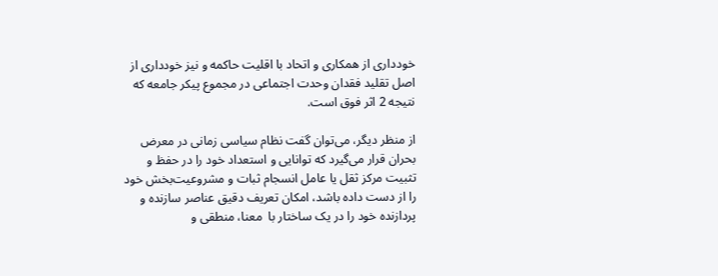خودداری از همکاری و اتحاد با اقلیت حاکمه و نیز خودداری از اصل تقلید فقدان وحدت اجتماعی در مجموع پیکر جامعه که نتیجه 2 اثر فوق است.

از منظر دیگر، می‌توان گفت نظام سیاسی زمانی در معرض بحران قرار می‌گیرد که توانایی و استعداد خود را در حفظ و تثبیت مرکز ثقل یا عامل انسجام ثبات و مشروعیت‌بخش خود را از دست داده باشد، امکان تعریف دقیق عناصر سازنده و پردازنده خود را در یک ساختار با  معنا، منطقی و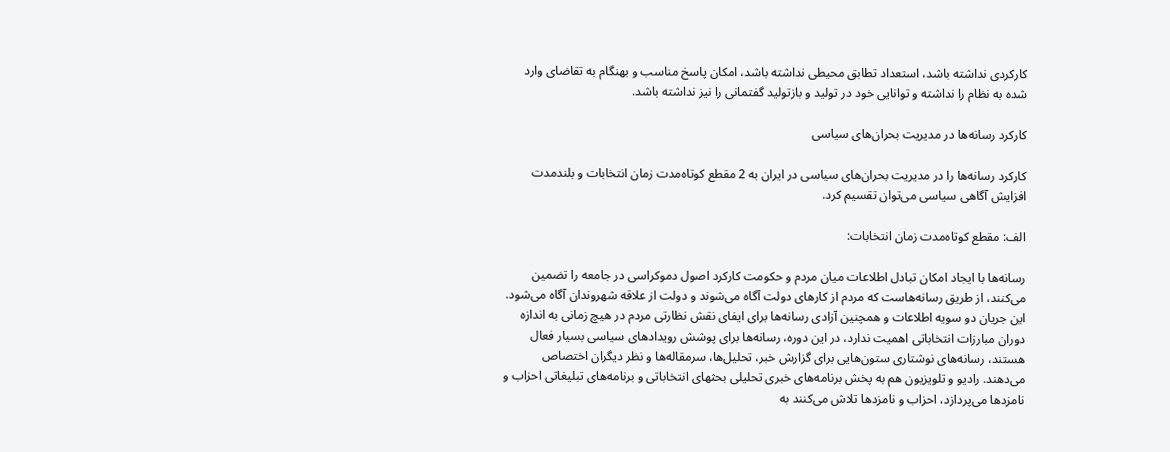کارکردی نداشته باشد، استعداد تطابق محیطی نداشته باشد، امکان پاسخ مناسب و بهنگام به تقاضای وارد شده به نظام را نداشته و توانایی خود در تولید و بازتولید گفتمانی را نیز نداشته باشد.

کارکرد رسانه‌ها در مدیریت بحران‌های سیاسی

کارکرد رسانه‌ها را در مدیریت بحران‌های سیاسی در ایران به 2 مقطع کوتاه‌مدت زمان انتخابات و بلندمدت افزایش آگاهی سیاسی می‌توان تقسیم کرد.

الف: مقطع کوتاه‌مدت زمان انتخابات:

رسانه‌ها با ایجاد امکان تبادل اطلاعات میان مردم و حکومت کارکرد اصول دموکراسی در جامعه را تضمین می‌کنند، از طریق رسانه‌هاست که مردم از کارهای دولت آگاه می‌شوند و دولت از علاقه شهروندان آگاه می‌شود. این جریان دو سویه اطلاعات و همچنین آزادی رسانه‌ها برای ایفای نقش نظارتی مردم در هیچ زمانی به اندازه دوران مبارزات انتخاباتی اهمیت ندارد، در این دوره، رسانه‌ها برای پوشش رویدادهای سیاسی بسیار فعال هستند، رسانه‌های نوشتاری ستون‌هایی برای گزارش خبر، تحلیل‌ها، سرمقاله‌ها و نظر دیگران اختصاص می‌دهند. رادیو و تلویزیون هم به پخش برنامه‌های خبری تحلیلی بحثهای انتخاباتی و برنامه‌های تبلیغاتی احزاب و نامزدها می‌پردازد، احزاب و نامزدها تلاش می‌کنند به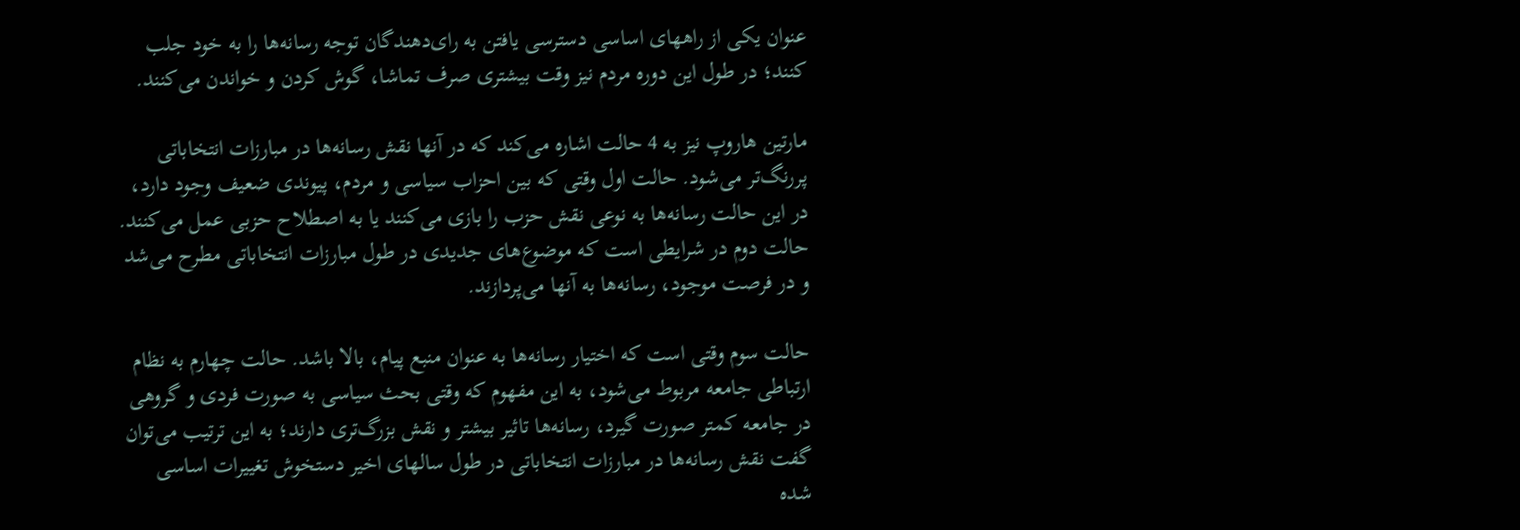عنوان یکی از راههای اساسی دسترسی یافتن به رای‌دهندگان توجه رسانه‌ها را به خود جلب کنند؛ در طول این دوره مردم نیز وقت بیشتری صرف تماشا، گوش کردن و خواندن می‌کنند.

مارتین هاروپ نیز به 4 حالت اشاره می‌کند که در آنها نقش رسانه‌ها در مبارزات انتخاباتی پررنگ‌تر می‌شود. حالت اول وقتی که بین احزاب سیاسی و مردم، پیوندی ضعیف وجود دارد، در این حالت رسانه‌ها به نوعی نقش حزب را بازی می‌کنند یا به اصطلاح حزبی عمل می‌کنند. حالت دوم در شرایطی است که موضوع‌های جدیدی در طول مبارزات انتخاباتی مطرح می‌شد و در فرصت موجود، رسانه‌ها به آنها می‌پردازند.

حالت سوم وقتی است که اختیار رسانه‌ها به عنوان منبع پیام، بالا باشد. حالت چهارم به نظام ارتباطی جامعه مربوط می‌شود، به این مفهوم که وقتی بحث سیاسی به صورت فردی و گروهی در جامعه کمتر صورت گیرد، رسانه‌ها تاثیر بیشتر و نقش بزرگ‌تری دارند؛ به این ترتیب می‌توان گفت نقش رسانه‌ها در مبارزات انتخاباتی در طول سالهای اخیر دستخوش تغییرات اساسی شده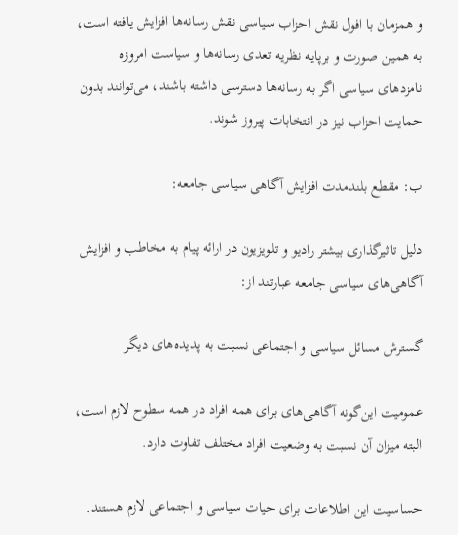و همزمان با افول نقش احزاب سیاسی نقش رسانه‌ها افزایش یافته است، به همین صورت و برپایه نظریه تعدی رسانه‌ها و سیاست امروزه نامزدهای سیاسی اگر به رسانه‌ها دسترسی داشته باشند، می‌توانند بدون حمایت احزاب نیز در انتخابات پیروز شوند.

ب: مقطع بلندمدت افزایش آگاهی سیاسی جامعه:

دلیل تاثیرگذاری بیشتر رادیو و تلویزیون در ارائه پیام به مخاطب و افزایش آگاهی‌های سیاسی جامعه عبارتند از:

گسترش مسائل سیاسی و اجتماعی نسبت به پدیده‌های دیگر

عمومیت این‌گونه آگاهی‌های برای همه افراد در همه سطوح لازم است، البته میزان آن نسبت به وضعیت افراد مختلف تفاوت دارد.

حساسیت این اطلاعات برای حیات سیاسی و اجتماعی لازم هستند.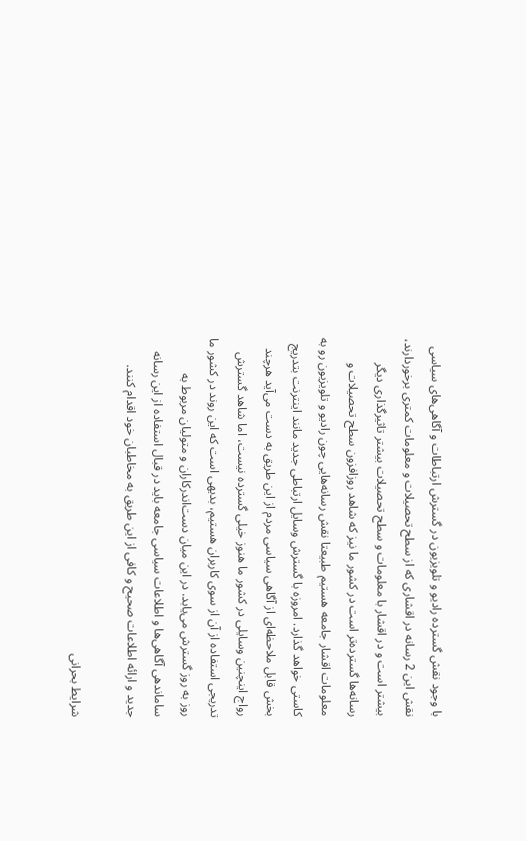با وجود نقش گسترده رادیو و تلویزیون در گسترش ارتباطات و آگاهی‌های سیاسی نقش این 2 رسانه در اقشاری که از سطح تحصیلات و معلومات کمتری برخوردارند، بیشتر است و در اقشار با معلومات و سطح تحصیلات بیشتر تاثیرگذاری دیگر رسانه‌ها گسترده‌تر است در کشور ما نیز که شاهد روزافزون سطح تحصیلات و معلومات اقشار جامعه هستیم طبیعتا نقش رسانه‌هایی چون رادیو و تلویزیون رو به کاستی خواهد گذارد. امروزه با گسترش وسایل ارتباطی جدید مانند اینترنت بتدریج بخش قابل ملاحظه‌ای از آگاهی سیاسی مردم از این طریق به دست می‌آید هرچند رواج اینچنین وسایلی در کشور ما هنوز خیلی گسترده نیست، اما شاهد گسترش تدریجی استفاده از آن از سوی کاربران هستیم، بدیهی است که این روند در کشور ما روز به روز گسترش می‌یابد. در این میان دست‌اندرکاران و متولیان مربوط به ساماندهی آگاهی‌ها و اطلاعات سیاسی جامعه باید در قبال استفاده از این رسانه جدید و ارائه اطلاعات صحیح و کافی از این طریق به مخاطبان خود اقدام کنند.

شرایط بحرانی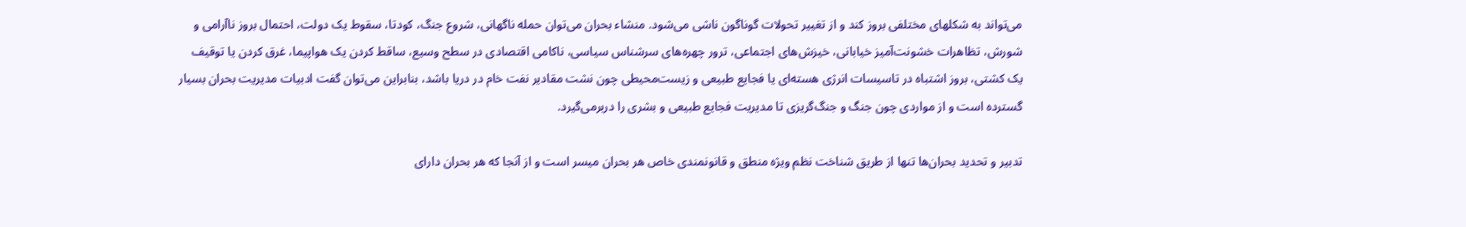می‌تواند به شکلهای مختلفی بروز کند و از تغییر تحولات گوناگون ناشی می‌شود. منشاء بحران می‌توان حمله ناگهانی، شروع جنگ، کودتا، سقوط یک دولت، احتمال بروز ناآرامی و شورش، تظاهرات خشونت‌آمیز خیابانی، خیزش‌های اجتماعی، ترور چهره‌های سرشناس سیاسی، ناکامی اقتصادی در سطح وسیع، ساقط کردن یک هواپیما، غرق کردن یا توقیف یک کشتی، بروز اشتباه در تاسیسات انرژی هسته‌ای یا فجایع طبیعی و زیست‌محیطی چون نشت مقادیر نفت خام در دریا باشد، بنابراین می‌توان گفت ادبیات مدیریت بحران بسیار گسترده است و از مواردی چون جنگ و جنگ‌گریزی تا مدیریت فجایع طبیعی و بشری را دربرمی‌گیرد.

تدبیر و تحدید بحران‌ها تنها از طریق شناخت نظم ویژه منطق و قانونمندی خاص هر بحران میسر است و از آنجا که هر بحران دارای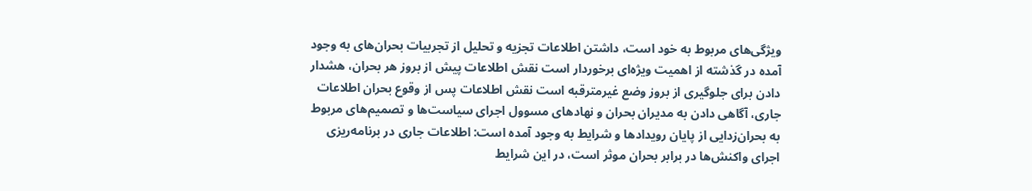ویژگی‌های مربوط به خود است، داشتن اطلاعات تجزیه و تحلیل از تجربیات بحران‌های به وجود آمده در گذشته از اهمیت ویژه‌ای برخوردار است نقش اطلاعات پیش از بروز هر بحران، هشدار دادن برای جلوگیری از بروز وضع غیرمترقبه است نقش اطلاعات پس از وقوع بحران اطلاعات جاری، آگاهی دادن به مدیران بحران و نهادهای مسوول اجرای سیاست‌ها و تصمیم‌های مربوط به بحران‌زدایی از پایان رویدادها و شرایط به وجود آمده است: اطلاعات جاری در برنامه‌ریزی اجرای واکنش‌ها در برابر بحران موثر است، در این شرایط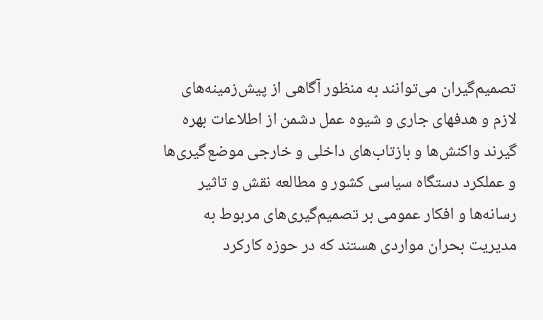تصمیم‌گیران می‌توانند به منظور آگاهی از پیش‌زمینه‌های لازم و هدفهای جاری و شیوه عمل دشمن از اطلاعات بهره گیرند واکنش‌ها و بازتاب‌های داخلی و خارجی موضع‌گیری‌ها و عملکرد دستگاه سیاسی کشور و مطالعه نقش و تاثیر رسانه‌ها و افکار عمومی بر تصمیم‌گیری‌های مربوط به مدیریت بحران مواردی هستند که در حوزه کارکرد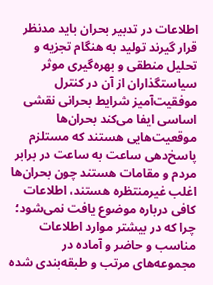اطلاعات در تدبیر بحران باید مدنظر قرار گیرند تولید به هنگام تجزیه و تحلیل منطقی و بهره‌گیری موثر سیاستگذاران از آن در کنترل موفقیت‌آمیز شرایط بحرانی نقشی اساسی ایفا می‌کند بحران‌ها موقعیت‌هایی هستند که مستلزم پاسخ‌دهی ساعت به ساعت در برابر مردم و مقامات هستند چون بحران‌ها اغلب غیرمنتظره هستند، اطلاعات کافی درباره موضوع یافت نمی‌شود؛ چرا که در بیشتر موارد اطلاعات مناسب و حاضر و آماده در مجموعه‌های مرتب و طبقه‌بندی شده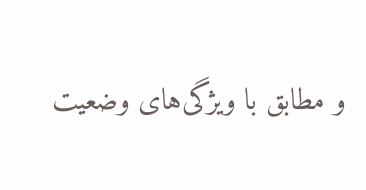و مطابق با ویژگی‌های وضعیت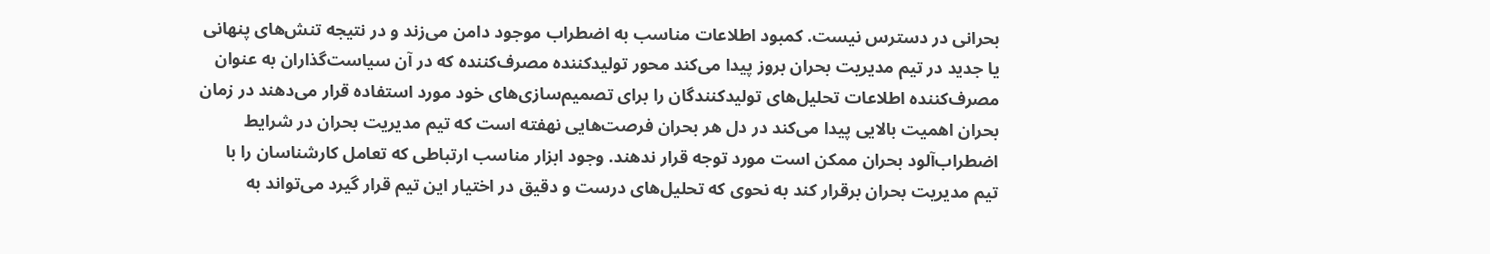بحرانی در دسترس نیست. کمبود اطلاعات مناسب به اضطراب موجود دامن می‌زند و در نتیجه تنش‌های پنهانی یا جدید در تیم مدیریت بحران بروز پیدا می‌کند محور تولیدکننده مصرف‌کننده که در آن سیاست‌گذاران به عنوان مصرف‌کننده اطلاعات تحلیل‌های تولیدکنندگان را برای تصمیم‌سازی‌های خود مورد استفاده قرار می‌دهند در زمان بحران اهمیت بالایی پیدا می‌کند در دل هر بحران فرصت‌هایی نهفته است که تیم مدیریت بحران در شرایط اضطراب‌آلود بحران ممکن است مورد توجه قرار ندهند. وجود ابزار مناسب ارتباطی که تعامل کارشناسان را با تیم مدیریت بحران برقرار کند به نحوی که تحلیل‌های درست و دقیق در اختیار این تیم قرار گیرد می‌تواند به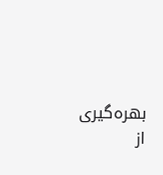بهره‌گیری از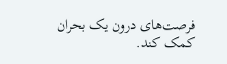فرصت‌های درون یک بحران کمک کند.